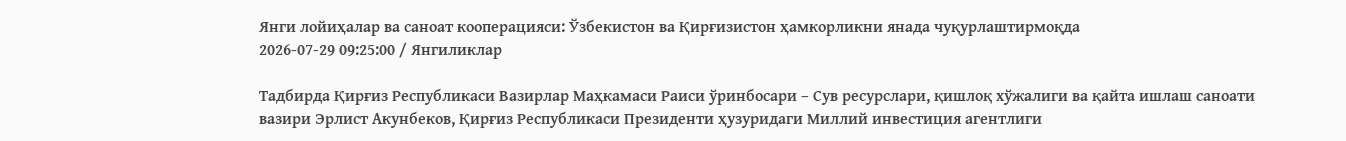Янги лойиҳалар ва саноат кооперацияси: Ўзбекистон ва Қирғизистон ҳамкорликни янада чуқурлаштирмоқда
2026-07-29 09:25:00 / Янгиликлар

Тадбирда Қирғиз Республикаси Вазирлар Маҳкамаси Раиси ўринбосари – Сув ресурслари, қишлоқ хўжалиги ва қайта ишлаш саноати вазири Эрлист Акунбеков, Қирғиз Республикаси Президенти ҳузуридаги Миллий инвестиция агентлиги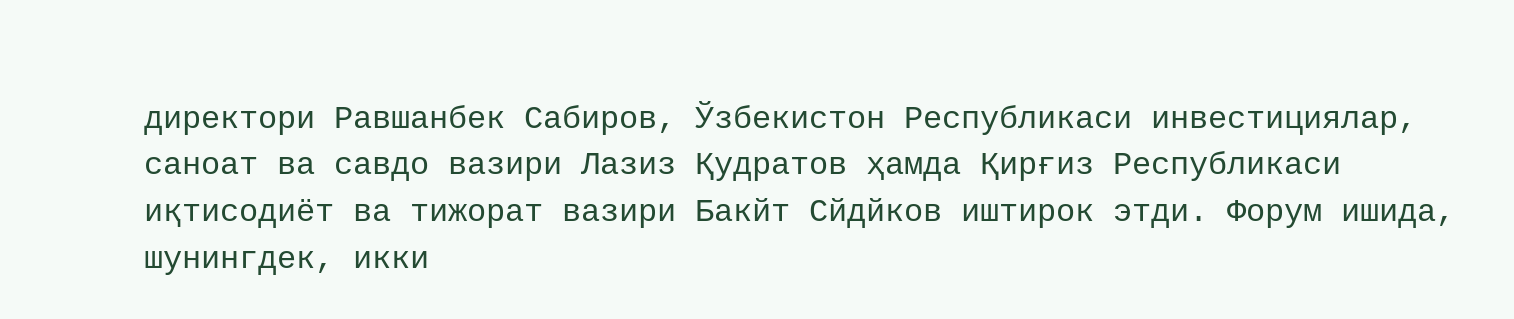директори Равшанбек Сабиров, Ўзбекистон Республикаси инвестициялар, саноат ва савдо вазири Лазиз Қудратов ҳамда Қирғиз Республикаси иқтисодиёт ва тижорат вазири Бакйт Сйдйков иштирок этди. Форум ишида, шунингдек, икки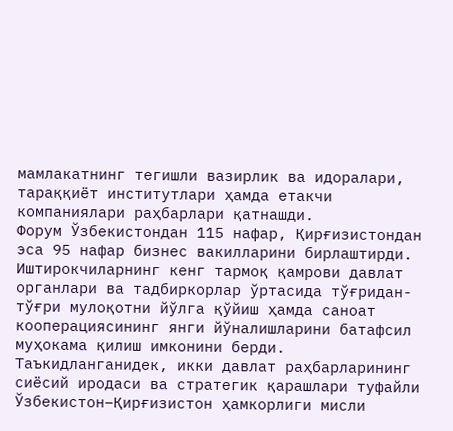мамлакатнинг тегишли вазирлик ва идоралари, тараққиёт институтлари ҳамда етакчи компаниялари раҳбарлари қатнашди.
Форум Ўзбекистондан 115 нафар, Қирғизистондан эса 95 нафар бизнес вакилларини бирлаштирди. Иштирокчиларнинг кенг тармоқ қамрови давлат органлари ва тадбиркорлар ўртасида тўғридан-тўғри мулоқотни йўлга қўйиш ҳамда саноат кооперациясининг янги йўналишларини батафсил муҳокама қилиш имконини берди.
Таъкидланганидек, икки давлат раҳбарларининг сиёсий иродаси ва стратегик қарашлари туфайли Ўзбекистон–Қирғизистон ҳамкорлиги мисли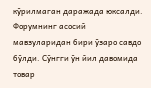кўрилмаган даражада юксалди.
Форумнинг асосий мавзуларидан бири ўзаро савдо бўлди. Сўнгги ўн йил давомида товар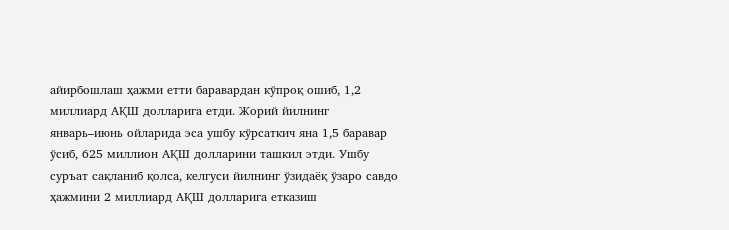айирбошлаш ҳажми етти баравардан кўпроқ ошиб, 1,2 миллиард АҚШ долларига етди. Жорий йилнинг январь–июнь ойларида эса ушбу кўрсаткич яна 1,5 баравар ўсиб, 625 миллион АҚШ долларини ташкил этди. Ушбу суръат сақланиб қолса, келгуси йилнинг ўзидаёқ ўзаро савдо ҳажмини 2 миллиард АҚШ долларига етказиш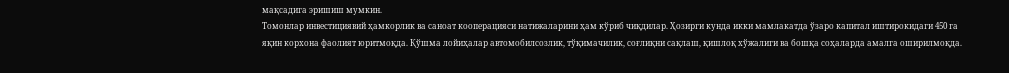мақсадига эришиш мумкин.
Томонлар инвестициявий ҳамкорлик ва саноат кооперацияси натижаларини ҳам кўриб чиқдилар. Ҳозирги кунда икки мамлакатда ўзаро капитал иштирокидаги 450 га яқин корхона фаолият юритмоқда. Қўшма лойиҳалар автомобилсозлик, тўқимачилик, соғлиқни сақлаш, қишлоқ хўжалиги ва бошқа соҳаларда амалга оширилмоқда.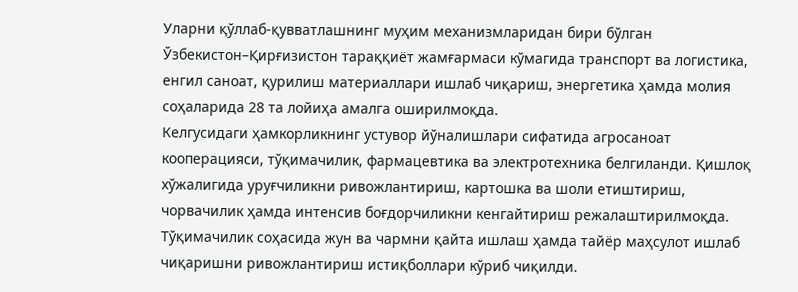Уларни қўллаб-қувватлашнинг муҳим механизмларидан бири бўлган Ўзбекистон–Қирғизистон тараққиёт жамғармаси кўмагида транспорт ва логистика, енгил саноат, қурилиш материаллари ишлаб чиқариш, энергетика ҳамда молия соҳаларида 28 та лойиҳа амалга оширилмоқда.
Келгусидаги ҳамкорликнинг устувор йўналишлари сифатида агросаноат кооперацияси, тўқимачилик, фармацевтика ва электротехника белгиланди. Қишлоқ хўжалигида уруғчиликни ривожлантириш, картошка ва шоли етиштириш, чорвачилик ҳамда интенсив боғдорчиликни кенгайтириш режалаштирилмоқда. Тўқимачилик соҳасида жун ва чармни қайта ишлаш ҳамда тайёр маҳсулот ишлаб чиқаришни ривожлантириш истиқболлари кўриб чиқилди.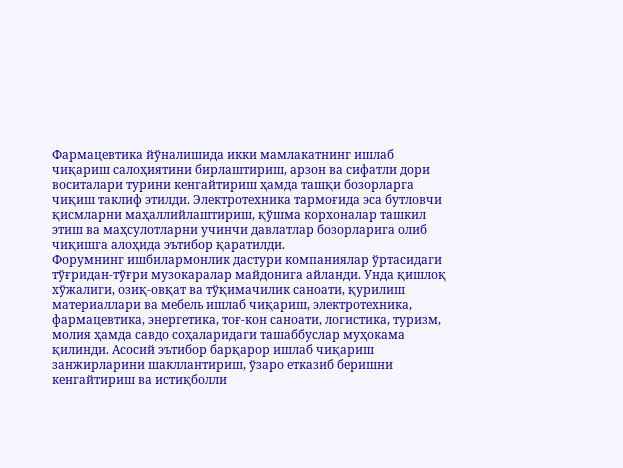Фармацевтика йўналишида икки мамлакатнинг ишлаб чиқариш салоҳиятини бирлаштириш, арзон ва сифатли дори воситалари турини кенгайтириш ҳамда ташқи бозорларга чиқиш таклиф этилди. Электротехника тармоғида эса бутловчи қисмларни маҳаллийлаштириш, қўшма корхоналар ташкил этиш ва маҳсулотларни учинчи давлатлар бозорларига олиб чиқишга алоҳида эътибор қаратилди.
Форумнинг ишбилармонлик дастури компаниялар ўртасидаги тўғридан-тўғри музокаралар майдонига айланди. Унда қишлоқ хўжалиги, озиқ-овқат ва тўқимачилик саноати, қурилиш материаллари ва мебель ишлаб чиқариш, электротехника, фармацевтика, энергетика, тоғ-кон саноати, логистика, туризм, молия ҳамда савдо соҳаларидаги ташаббуслар муҳокама қилинди. Асосий эътибор барқарор ишлаб чиқариш занжирларини шакллантириш, ўзаро етказиб беришни кенгайтириш ва истиқболли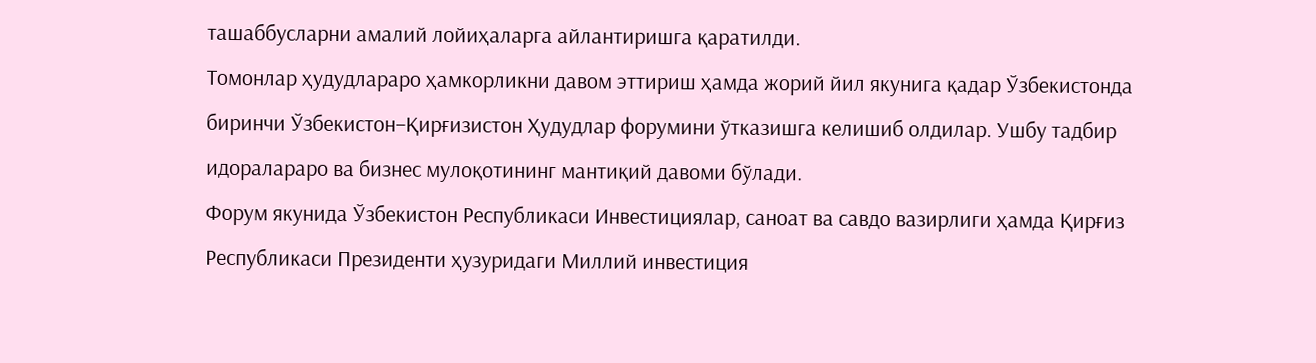ташаббусларни амалий лойиҳаларга айлантиришга қаратилди.
Томонлар ҳудудлараро ҳамкорликни давом эттириш ҳамда жорий йил якунига қадар Ўзбекистонда биринчи Ўзбекистон–Қирғизистон Ҳудудлар форумини ўтказишга келишиб олдилар. Ушбу тадбир идоралараро ва бизнес мулоқотининг мантиқий давоми бўлади.
Форум якунида Ўзбекистон Республикаси Инвестициялар, саноат ва савдо вазирлиги ҳамда Қирғиз Республикаси Президенти ҳузуридаги Миллий инвестиция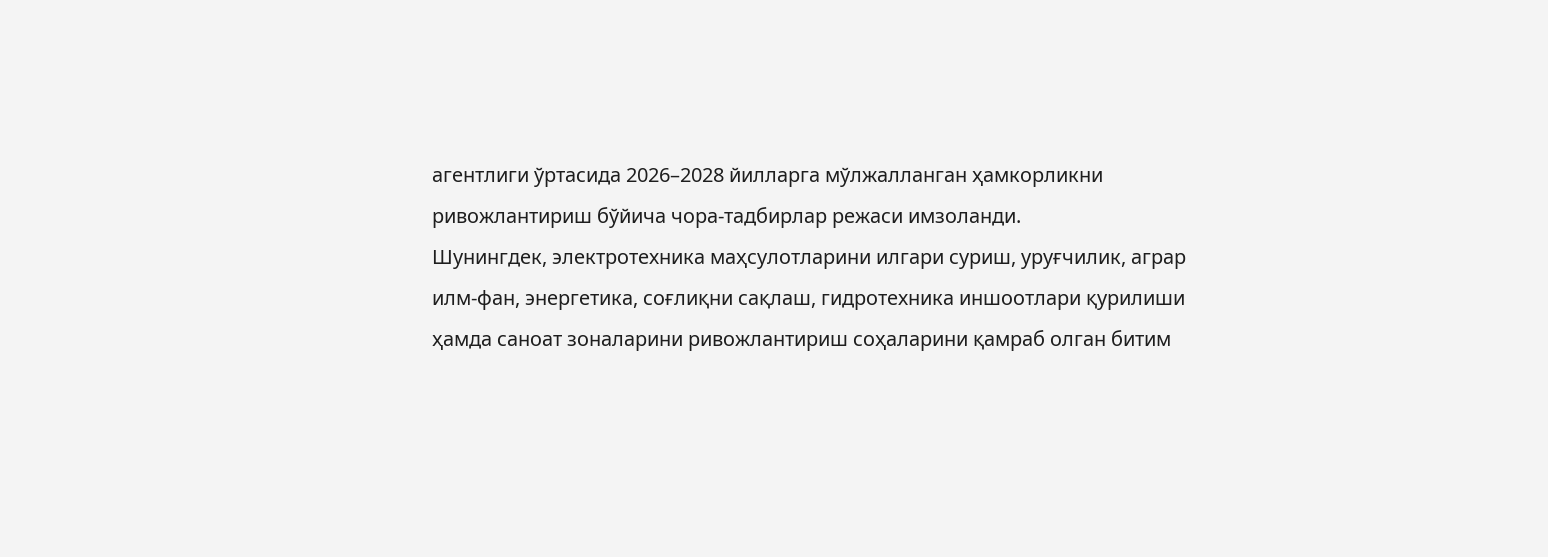агентлиги ўртасида 2026–2028 йилларга мўлжалланган ҳамкорликни ривожлантириш бўйича чора-тадбирлар режаси имзоланди.
Шунингдек, электротехника маҳсулотларини илгари суриш, уруғчилик, аграр илм-фан, энергетика, соғлиқни сақлаш, гидротехника иншоотлари қурилиши ҳамда саноат зоналарини ривожлантириш соҳаларини қамраб олган битим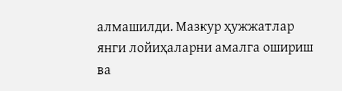алмашилди. Мазкур ҳужжатлар янги лойиҳаларни амалга ошириш ва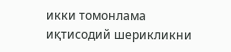икки томонлама иқтисодий шерикликни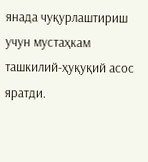янада чуқурлаштириш учун мустаҳкам ташкилий-ҳуқуқий асос яратди.